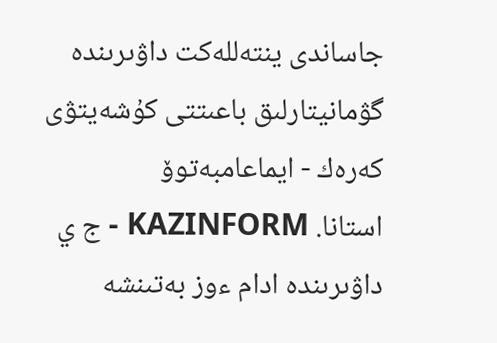جاساندى ينتەللەكت داۋىرىندە گۋمانيتارلىق باعىتتى كۇشەيتۋى كەرەك - ايماعامبەتوۆ
استانا. KAZINFORM - ج ي داۋىرىندە ادام ءوز بەتىنشە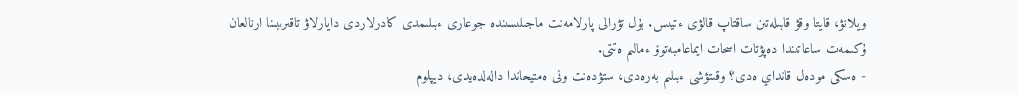ويلانۋ، قايتا وقۋ قابىلەتىن ساقتاپ قالۋى ءتيىس. بۇل تۋرالى پارلامەنت ماجىلىسىندە جوعارى ءبىلىمدى كادرلاردى دايارلاۋ تاقىرىبىنا ارنالعان ۇكىمەت ساعاتىندا دەپۋتات اسحات ايماعامبەتوۆ ءمالىم ەتتى.
- ەسكى مودەل قانداي ەدى؟ وقىتۋشى ءبىلىم بەرەدى، ستۋدەنت ونى ەمتيحاندا دالەلدەيدى، ديپلوم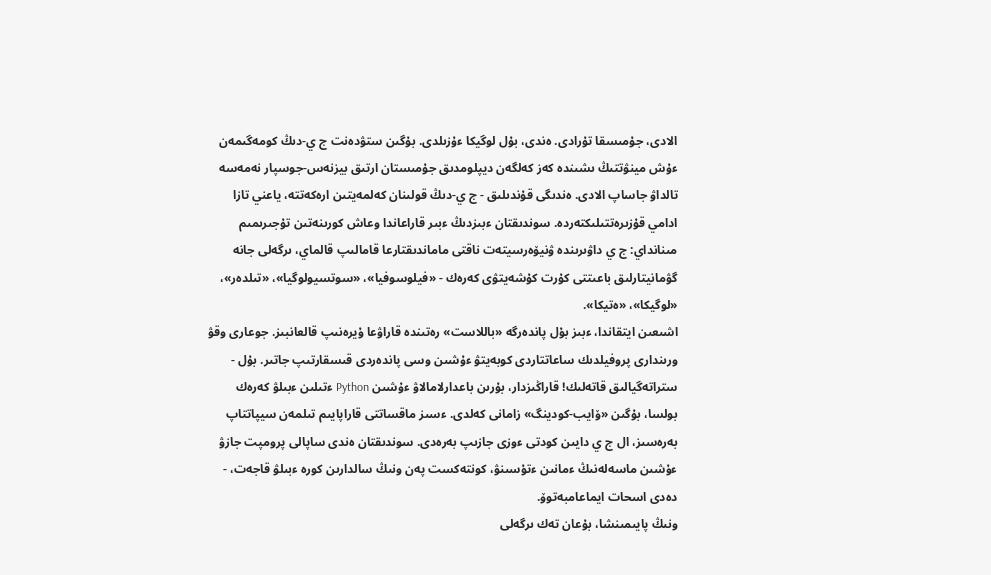الادى، جۇمىسقا تۇرادى. ەندى، بۇل لوگيكا ءۇزىلدى. بۇگىن ستۋدەنت ج ي-دىڭ كومەگىمەن ءۇش مينۋتتىڭ ىشىندە كەز كەلگەن ديپلومدىق جۇمىستان ارتىق بيزنەس-جوسپار نەمەسە تالداۋ جاساپ الادى. ەندىگى قۇندىلىق - ج ي-دىڭ قولىنان كەلمەيتىن ارەكەتتە، ياعني تازا ادامي قۇزىرەتتىلىكتەردە. سوندىقتان ءبىزدىڭ ءبىر قاراعاندا وعاش كورىنەتىن تۇجىرىمىم مىنانداي: ج ي داۋىرىندە ۋنيۆەرسيتەت ناقتى ماماندىقتارعا قامالىپ قالماي، ىرگەلى جانە گۋمانيتارلىق باعىتتى كۇرت كۇشەيتۋى كەرەك - «فيلوسوفيا»، «سوتسيولوگيا»، «تىلدەر»، «لوگيكا»، «ەتيكا».
اشىعىن ايتقاندا، ءبىز بۇل پاندەرگە «باللاست» رەتىندە قاراۋعا ۇيرەنىپ قالعانبىز. جوعارى وقۋ ورىندارى پروفيلدىك ساعاتتاردى كوبەيتۋ ءۇشىن وسى پاندەردى قىسقارتىپ جاتىر. بۇل - ستراتەگيالىق قاتەلىك! قاراڭىزدار، بۇرىن باعدارلامالاۋ ءۇشىن Python ءتىلىن ءبىلۋ كەرەك بولسا، بۇگىن «ۆايب-كودينگ» زامانى كەلدى. ءسىز ماقساتتى قاراپايىم تىلمەن سيپاتتاپ بەرەسىز، ال ج ي دايىن كودتى ءوزى جازىپ بەرەدى. سوندىقتان ەندى ساپالى پرومپت جازۋ ءۇشىن ماسەلەنىڭ ءمانىن ءتۇسىنۋ، كونتەكست پەن ونىڭ سالدارىن كورە ءبىلۋ قاجەت، - دەدى اسحات ايماعامبەتوۆ.
ونىڭ پايىمىنشا، بۇعان تەك ىرگەلى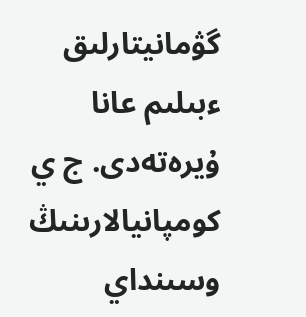گۋمانيتارلىق ءبىلىم عانا ۇيرەتەدى. ج ي كومپانيالارىنىڭ وسىنداي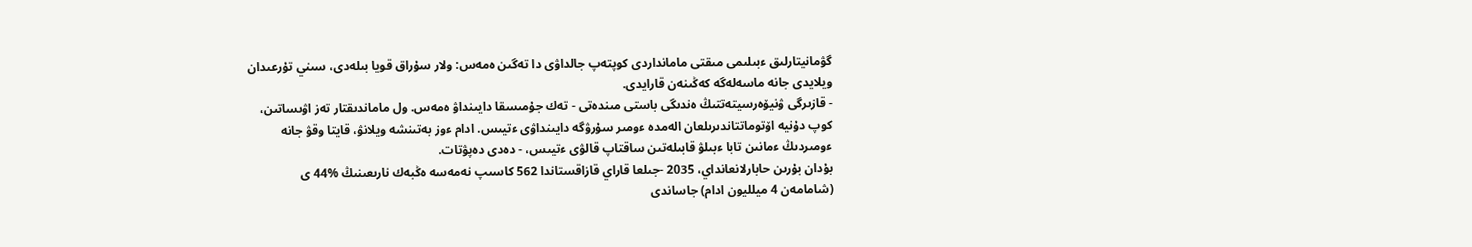گۋمانيتارلىق ءبىلىمى مىقتى مامانداردى كوپتەپ جالداۋى دا تەگىن ەمەس: ولار سۇراق قويا بىلەدى، سىني تۇرعىدان ويلايدى جانە ماسەلەگە كەڭىنەن قارايدى.
- قازىرگى ۋنيۆەرسيتەتتىڭ ەندىگى باستى مىندەتى - تەك جۇمىسقا دايىنداۋ ەمەس. ول ماماندىقتار تەز اۋىساتىن، كوپ دۇنيە اۆتوماتتاندىرىلعان الەمدە ءومىر سۇرۋگە دايىنداۋى ءتيىس. ادام ءوز بەتىنشە ويلانۋ، قايتا وقۋ جانە ءومىردىڭ ءمانىن تابا ءبىلۋ قابىلەتىن ساقتاپ قالۋى ءتيىس، - دەدى دەپۋتات.
بۇدان بۇرىن حابارلانعانداي، 2035 -جىلعا قاراي قازاقستاندا 562 كاسىپ نەمەسە ەڭبەك نارىعىنىڭ %44 ى (شامامەن 4 ميلليون ادام) جاساندى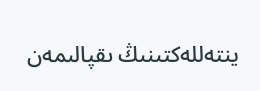ينتەللەكتىنىڭ ىقپالىمەن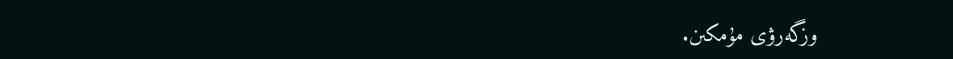وزگەرۋى مۇمكىن.